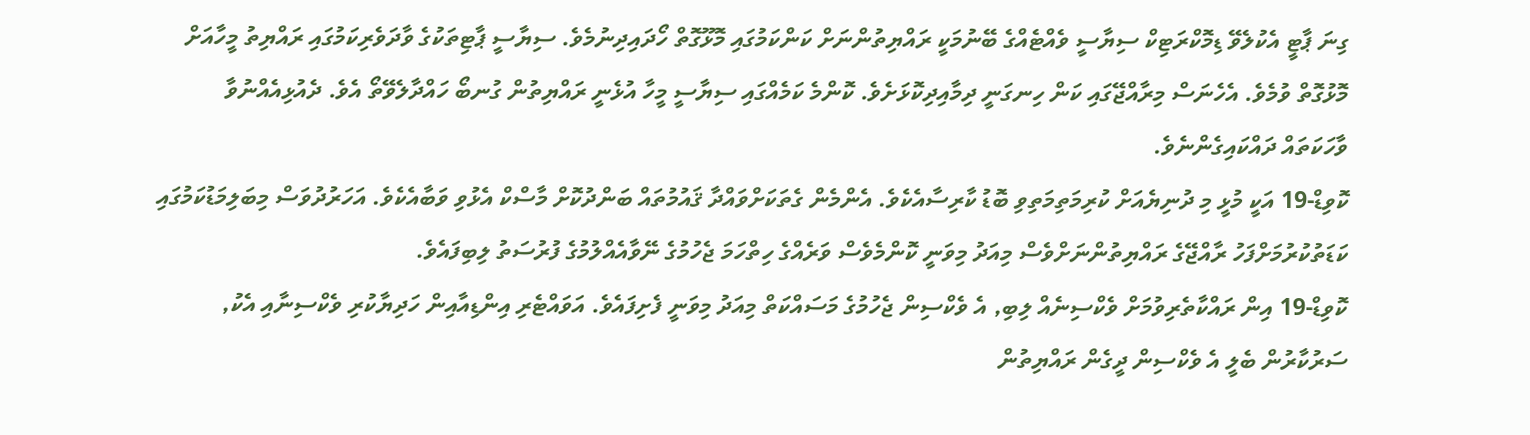ގިނަ ޕާޓީ އެކުލެވޭ ޑިމޮކްރަޓިކް ސިޔާސީ ވެއްޓެއްގެ ބޭނުމަކީ ރައްޔިތުންނަށް ކަންކަމުގައި މޮޅޫގޮތް ހޯދައިދިނުމެވެ. ސިޔާސީ ޕާޓިތަކުގެ ވާދަވެރިކަމުގައި ރައްޔިތު މީހާއަށް މޮޅުގޮތް ވުމެވެ. އެހެނަސް މިރާއްޖޭގައި ކަން ހިނގަނީ ދިމާއިދިކޮޅަށެވެ. ކޮންމެ ކަމެއްގައި ސިޔާސީ މީހާ އުޅެނީ ރައްޔިތުން ގުނބޯ ހައްދާލެވޭތޯ އެވެ. ދެއުޅިއެއްނުވާ ވާހަކަތައް ދައްކައިގެންނެވެ.
ކޮވިޑް-19 އަކީ މުޅީ މި ދުނިޔެއަށް ކުރިމަތިމަތިވި ބޮޑު ކާރިސާއެކެވެ. އެންމެން ގެތަކަށްވައްދާ ޤައުމުތައް ބަންދުކޮށް މާސްކް އެޅުވި ވަބާއެކެވެ. އަހަރުދުވަސް މިބަލިމަޑުކަމުގައި ކަޑަތުކުރުމަށްފަހު ރާއްޖޭގެ ރައްޔިތުންނަށްވެސް މިއަދު މިވަނީ ކޮންމެވެސް ވަރެއްގެ ހިތްހަމަ ޖެހުމުގެ ނޭވާއެއްލުމުގެ ފުރުސަތު ލިބިފައެވެ.
ކޮވިޑް-19 އިން ރައްކާތެރިވުމަށް ވެކްސިނެއް ލިބި, އެ ވެކްސިން ޖެހުމުގެ މަސައްކަތް މިއަދު މިވަނީ ފެށިފައެވެ. އަވައްޓެރި އިންޑިއާއިން ހަދިޔާކުރި ވެކްސިނާއި އެކު, ސަރުކާރުން ބެލީ އެ ވެކްސިން ދީގެން ރައްޔިތުން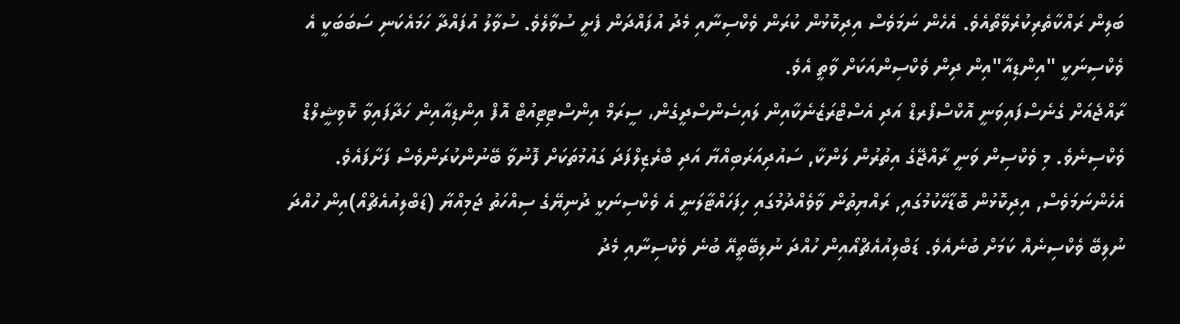ބަލިން ރައްކާތެރިކުރެވޭތޯއެވެ. އެހެން ނަމަވެސް އިދިކޮޅުން ކުރަން ވެކްސިނާއި މެދު އުފައްދަން ފެށީ ސުވާލެވެ. ސުވާލު އުފައްދާ ހަމައެކަނި ސަބަބަކީ އެ ވެކްސިނަކީ "އިންޑިއާ"އިން ދިން ވެކްސިންއަކަށް ވާތީ އެވެ.
ރާއްޖެއަށް ގެނެސްފައިވަނީ އޮކްސްފޯރޑް އަދި އެސްޓްރަޒެނެކާއިން ލައިސެންސްދީގެން، ސީރަމް އިންސްޓިޓިއުޓް އޮފް އިންޑިއާއިން ހަދާފައިވާ ކޮވިޝީލްޑް ވެކްސިނެވެ. މި ވެކްސިން ވަނީ ރާއްޖޭގެ އިތުރުން ލަންކާ, ސައުދިއަރަބިއްޔާ އަދި ބްރެޒިލްފަދަ ގައުމުތަކަށް ފޮނުވާ ބޭނުންކުރަންވެސް ފަށާފައެވެ.
އެހެންނަމަވެސް, އިދިކޮޅުން ބޮޑާހޭކުމުގައި, ރައްޔިތުން ވާވެއްދުމުގައި ހިފަހައްޓާލަނީ އެ ވެކްސިނަކީ ދުނިޔޭގެ ސިއްހަތު ޖަމިއްޔާ (ޑަބްލިއުއެޗްއޯ)އިން ހުއްދަ ނުލިބޭ ވެކްސިނެއް ކަމަށް ބުނެއެވެ. ޑަބްލިއުއެޗްއޯއިން ހުއްދަ ނުލިބޭތީއޭ ބުނެ ވެކްސިނާއި މެދު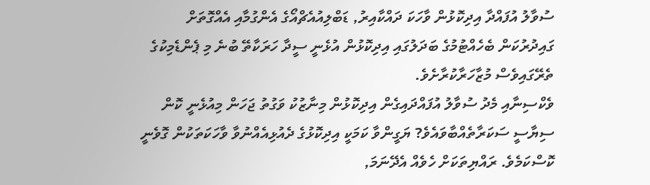ސުވާލު އުފައްދާ އިދިކޮޅުން ވާހަކަ ދައްކާއިރު, ޑަބްލިއުއެޗްއޯގެ އެންގުމާއި އެއްގޮތަށް ގައިދުރުކަން ބެހެއްޓުމުގެ ބަދަލުގައި އިދިކޮޅުން އުޅެނީ ސީދާ ހަރަކާތޭ ބުނެ މި ޕެންޑެމިކުގެ ތެރޭގައިވެސް މުޒާހަރާކުރާށެވެ.
ވެކްސިނާއި މެދު ސުވާލު އުފައްދައިގެން އިދިކޮޅުން މިނާޒުކު ވަގުތު ޖަހަން މިއުޅެނީ ކޮން ސިޔާސީ ސަކަރާތެއްބާވައެވެ? ޔަގީންވާ ކަމަކީ އިދިކޮޅުގެ ދެއުޅިއެއްނުވާ ވާހަކަތަކުން ގޮވެނީ ކޮސްކަމެވެ. ރައްޔިތަކަށް ހެވެއް އެދޭނަމަ,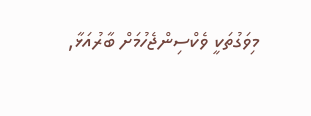މިވަގުތަކީ ވެކްސިންޖެހުމަށް ބާރުއަޅާ,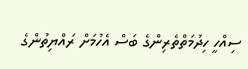ސިއްހީ ހިދުމަތްތެރިންގެ ބަސް އެހުމަށް ރައްޔިތުންގެ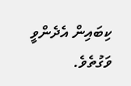ކިބައިން އެދެންވީ ވަގުތެވެ.